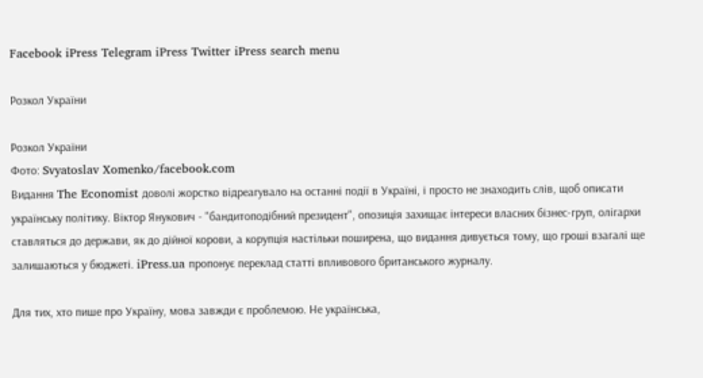Facebook iPress Telegram iPress Twitter iPress search menu

Розкол України

Розкол України
Фото: Svyatoslav Xomenko/facebook.com
Видання The Economist доволі жорстко відреагувало на останні події в Україні, і просто не знаходить слів, щоб описати українську політику. Віктор Янукович - "бандитоподібний президент", опозиція захищає інтереси власних бізнес-груп, олігархи ставляться до держави, як до дійної корови, а корупція настільки поширена, що видання дивується тому, що гроші взагалі ще залишаються у бюджеті. iPress.ua пропонує переклад статті впливового британського журналу.

Для тих, хто пише про Україну, мова завжди є проблемою. Не українська,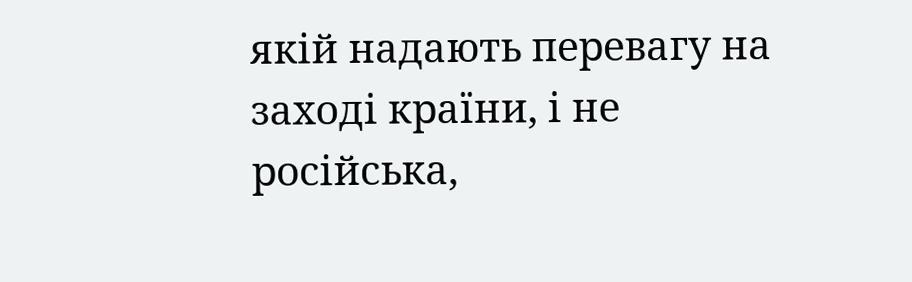якій надають перевагу на заході країни, і не російська,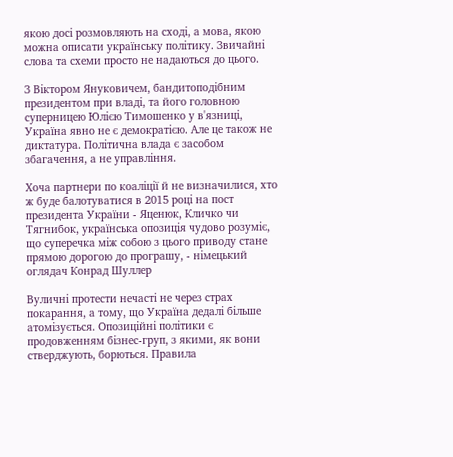якою досі розмовляють на сході, а мова, якою можна описати українську політику. Звичайні слова та схеми просто не надаються до цього.

З Віктором Януковичем, бандитоподібним президентом при владі, та його головною суперницею Юлією Тимошенко у в'язниці, Україна явно не є демократією. Але це також не диктатура. Політична влада є засобом збагачення, а не управління.

Хоча партнери по коаліції й не визначилися, хто ж буде балотуватися в 2015 році на пост президента України - Яценюк, Кличко чи Тягнибок, українська опозиція чудово розуміє, що суперечка між собою з цього приводу стане прямою дорогою до програшу, - німецький оглядач Конрад Шуллер

Вуличні протести нечасті не через страх покарання, а тому, що Україна дедалі більше атомізується. Опозиційні політики є продовженням бізнес-груп, з якими, як вони стверджують, борються. Правила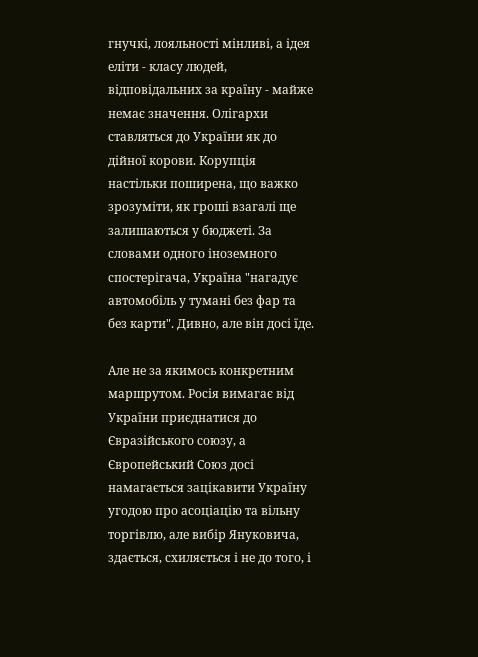гнучкі, лояльності мінливі, а ідея еліти - класу людей, відповідальних за країну - майже немає значення. Олігархи ставляться до України як до дійної корови. Корупція настільки поширена, що важко зрозуміти, як гроші взагалі ще залишаються у бюджеті. За словами одного іноземного спостерігача, Україна "нагадує автомобіль у тумані без фар та без карти". Дивно, але він досі їде.

Але не за якимось конкретним маршрутом. Росія вимагає від України приєднатися до Євразійського союзу, а Європейський Союз досі намагається зацікавити Україну угодою про асоціацію та вільну торгівлю, але вибір Януковича, здається, схиляється і не до того, і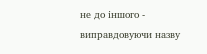не до іншого - виправдовуючи назву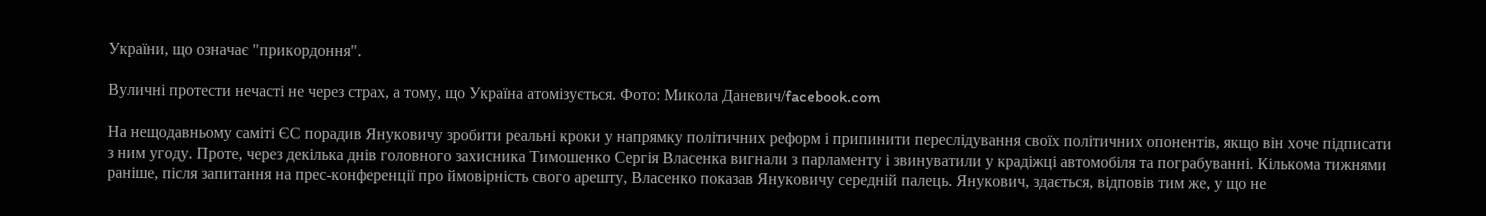України, що означає "прикордоння".

Вуличні протести нечасті не через страх, а тому, що Україна атомізується. Фото: Микола Даневич/facebook.com

На нещодавньому саміті ЄС порадив Януковичу зробити реальні кроки у напрямку політичних реформ і припинити переслідування своїх політичних опонентів, якщо він хоче підписати з ним угоду. Проте, через декілька днів головного захисника Тимошенко Сергія Власенка вигнали з парламенту і звинуватили у крадіжці автомобіля та пограбуванні. Кількома тижнями раніше, після запитання на прес-конференції про ймовірність свого арешту, Власенко показав Януковичу середній палець. Янукович, здається, відповів тим же, у що не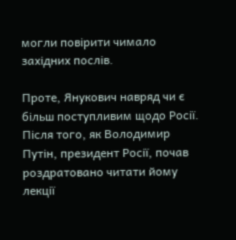могли повірити чимало західних послів.

Проте, Янукович навряд чи є більш поступливим щодо Росії. Після того, як Володимир Путін, президент Росії, почав роздратовано читати йому лекції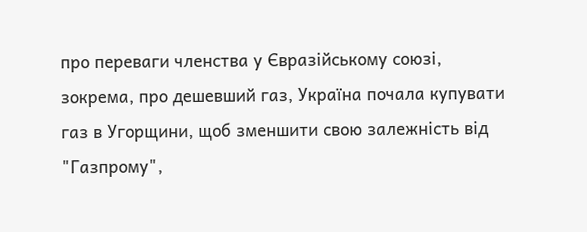про переваги членства у Євразійському союзі, зокрема, про дешевший газ, Україна почала купувати газ в Угорщини, щоб зменшити свою залежність від "Газпрому",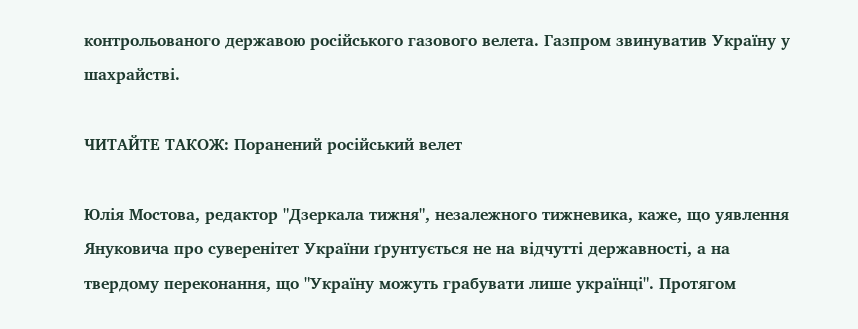контрольованого державою російського газового велета. Газпром звинуватив Україну у шахрайстві.

ЧИТАЙТЕ ТАКОЖ: Поранений російський велет

Юлія Мостова, редактор "Дзеркала тижня", незалежного тижневика, каже, що уявлення Януковича про суверенітет України ґрунтується не на відчутті державності, а на твердому переконання, що "Україну можуть грабувати лише українці". Протягом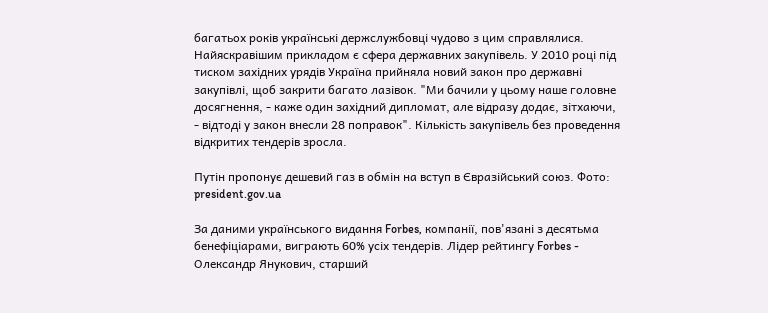багатьох років українські держслужбовці чудово з цим справлялися. Найяскравішим прикладом є сфера державних закупівель. У 2010 році під тиском західних урядів Україна прийняла новий закон про державні закупівлі, щоб закрити багато лазівок. "Ми бачили у цьому наше головне досягнення, - каже один західний дипломат, але відразу додає, зітхаючи, - відтоді у закон внесли 28 поправок". Кількість закупівель без проведення відкритих тендерів зросла.

Путін пропонує дешевий газ в обмін на вступ в Євразійський союз. Фото: president.gov.ua

За даними українського видання Forbes, компанії, пов'язані з десятьма бенефіціарами, виграють 60% усіх тендерів. Лідер рейтингу Forbes - Олександр Янукович, старший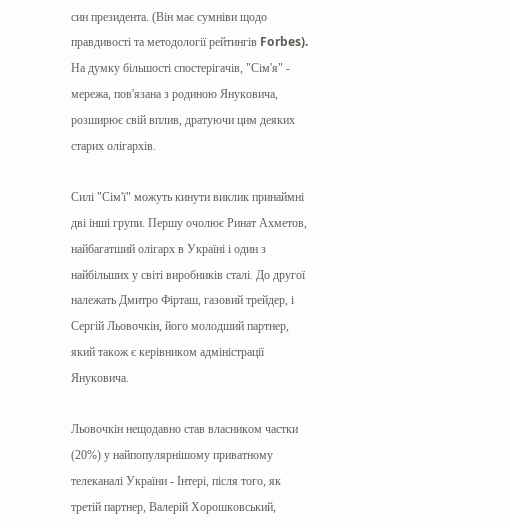син президента. (Він має сумніви щодо правдивості та методології рейтингів Forbes).  На думку більшості спостерігачів, "Сім'я" - мережа, пов'язана з родиною Януковича, розширює свій вплив, дратуючи цим деяких старих олігархів.

Силі "Сім'ї" можуть кинути виклик принаймні дві інші групи. Першу очолює Ринат Ахметов, найбагатший олігарх в Україні і один з найбільших у світі виробників сталі. До другої належать Дмитро Фірташ, газовий трейдер, і Сергій Льовочкін, його молодший партнер, який також є керівником адміністрації Януковича.

Льовочкін нещодавно став власником частки (20%) у найпопулярнішому приватному телеканалі України - Інтері, після того, як третій партнер, Валерій Хорошковський,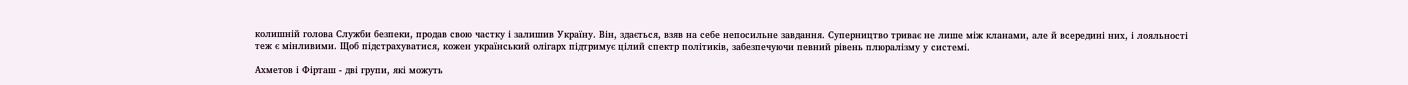колишній голова Служби безпеки, продав свою частку і залишив Україну. Він, здається, взяв на себе непосильне завдання. Суперництво триває не лише між кланами, але й всередині них, і лояльності теж є мінливими. Щоб підстрахуватися, кожен український олігарх підтримує цілий спектр політиків, забезпечуючи певний рівень плюралізму у системі.

Ахметов і Фірташ - дві групи, які можуть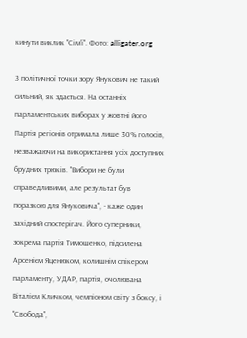кинути виклик "Сім'ї". Фото: alligater.org

З політичної точки зору Янукович не такий сильний, як здається. На останніх парламентських виборах у жовтні його Партія регіонів отримала лише 30% голосів, незважаючи на використання усіх доступних брудних трюків. "Вибори не були справедливими, але результат був поразкою для Януковича", - каже один західний спостерігач. Його суперники, зокрема партія Тимошенко, підсилена Арсенієм Яценюком, колишнім спікером парламенту, УДАР, партія, очолювана Віталієм Кличком, чемпіоном світу з боксу, і "Свобода",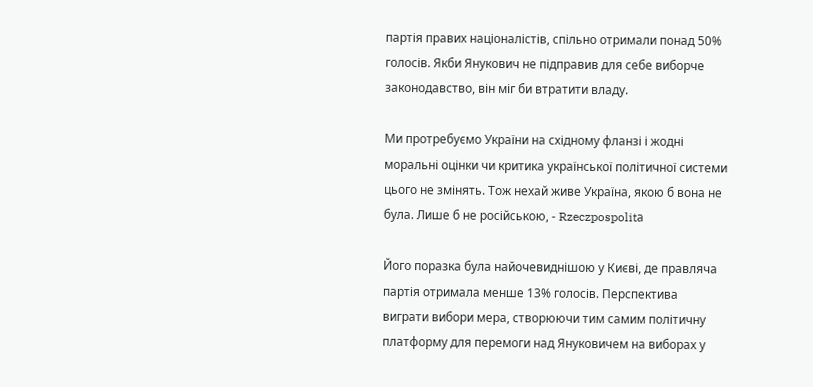партія правих націоналістів, спільно отримали понад 50% голосів. Якби Янукович не підправив для себе виборче законодавство, він міг би втратити владу.

Ми протребуємо України на східному фланзі і жодні моральні оцінки чи критика української політичної системи цього не змінять. Тож нехай живе Україна, якою б вона не була. Лише б не російською, - Rzeczpospolitа

Його поразка була найочевиднішою у Києві, де правляча партія отримала менше 13% голосів. Перспектива виграти вибори мера, створюючи тим самим політичну платформу для перемоги над Януковичем на виборах у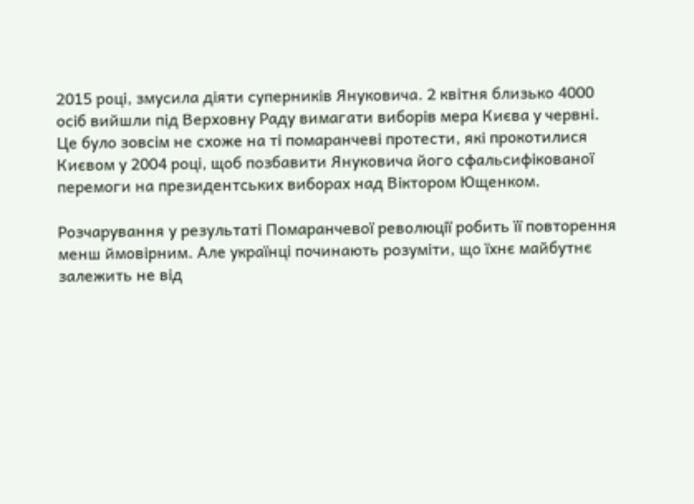2015 році, змусила діяти суперників Януковича. 2 квітня близько 4000 осіб вийшли під Верховну Раду вимагати виборів мера Києва у червні. Це було зовсім не схоже на ті помаранчеві протести, які прокотилися Києвом у 2004 році, щоб позбавити Януковича його сфальсифікованої перемоги на президентських виборах над Віктором Ющенком.

Розчарування у результаті Помаранчевої революції робить її повторення менш ймовірним. Але українці починають розуміти, що їхнє майбутнє залежить не від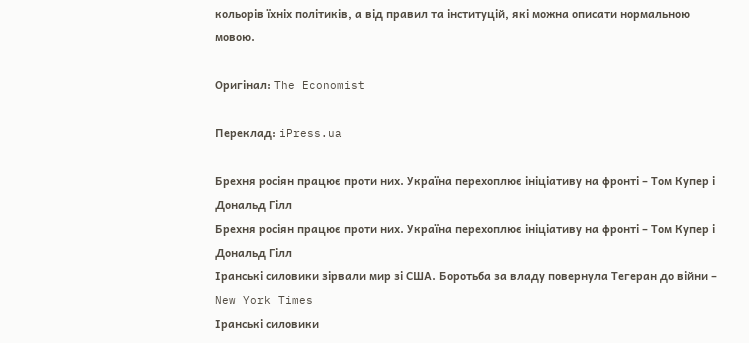кольорів їхніх політиків, а від правил та інституцій, які можна описати нормальною мовою.

Оригінал: The Economist

Переклад: iPress.ua

Брехня росіян працює проти них. Україна перехоплює ініціативу на фронті – Том Купер і Дональд Гілл
Брехня росіян працює проти них. Україна перехоплює ініціативу на фронті – Том Купер і Дональд Гілл
Іранські силовики зірвали мир зі США. Боротьба за владу повернула Тегеран до війни – New York Times
Іранські силовики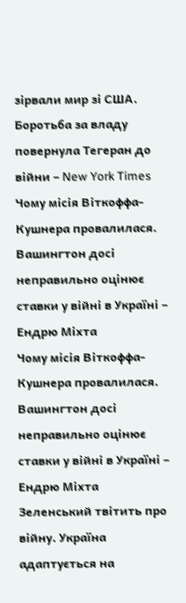зірвали мир зі США. Боротьба за владу повернула Тегеран до війни – New York Times
Чому місія Віткоффа-Кушнера провалилася. Вашингтон досі неправильно оцінює ставки у війні в Україні – Ендрю Міхта
Чому місія Віткоффа-Кушнера провалилася. Вашингтон досі неправильно оцінює ставки у війні в Україні – Ендрю Міхта
Зеленський твітить про війну. Україна адаптується на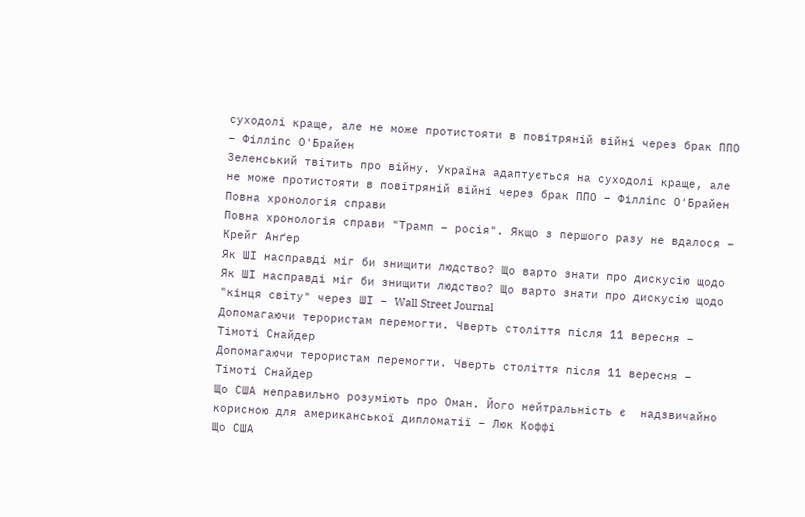суходолі краще, але не може протистояти в повітряній війні через брак ППО – Філліпс О'Брайен
Зеленський твітить про війну. Україна адаптується на суходолі краще, але не може протистояти в повітряній війні через брак ППО – Філліпс О'Брайен
Повна хронологія справи
Повна хронологія справи "Трамп – росія". Якщо з першого разу не вдалося – Крейг Анґер
Як ШІ насправді міг би знищити людство? Що варто знати про дискусію щодо
Як ШІ насправді міг би знищити людство? Що варто знати про дискусію щодо "кінця світу" через ШІ – Wall Street Journal
Допомагаючи терористам перемогти. Чверть століття після 11 вересня – Тімоті Снайдер
Допомагаючи терористам перемогти. Чверть століття після 11 вересня – Тімоті Снайдер
Що США неправильно розуміють про Оман. Його нейтральність є  надзвичайно корисною для американської дипломатії – Люк Коффі
Що США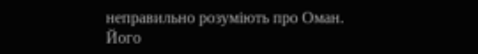неправильно розуміють про Оман. Його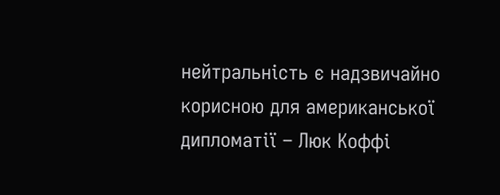нейтральність є надзвичайно корисною для американської дипломатії – Люк Коффі